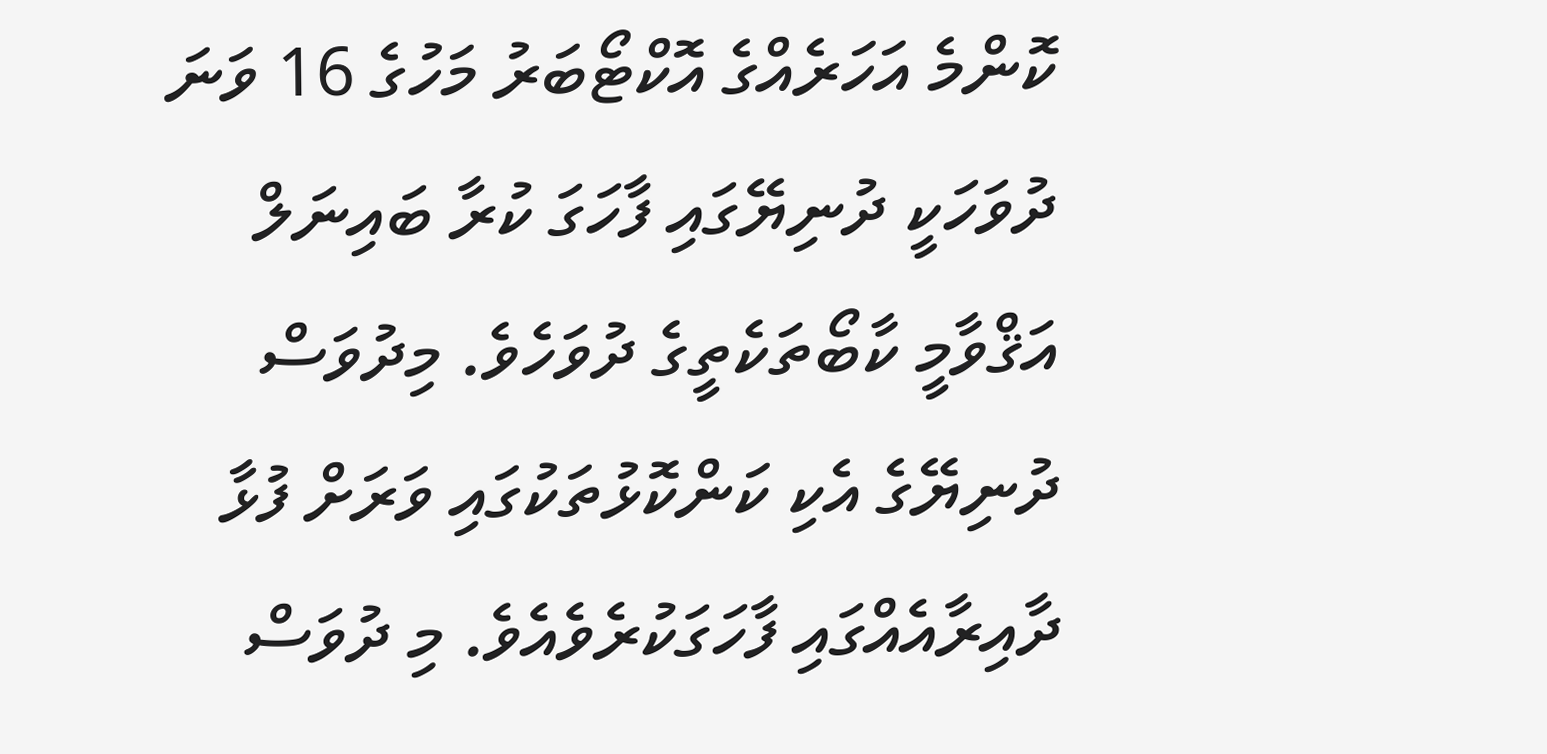ކޮންމެ އަހަރެއްގެ އޮކްޓޯބަރު މަހުގެ 16 ވަނަ ދުވަހަކީ ދުނިޔޭގައި ފާހަގަ ކުރާ ބައިނަލް އަޤްވާމީ ކާބޯތަކެތީގެ ދުވަހެވެ. މިދުވަސް ދުނިޔޭގެ އެކި ކަންކޮޅުތަކުގައި ވަރަށް ފުޅާ ދާއިރާއެއްގައި ފާހަގަކުރެވެއެވެ. މި ދުވަސް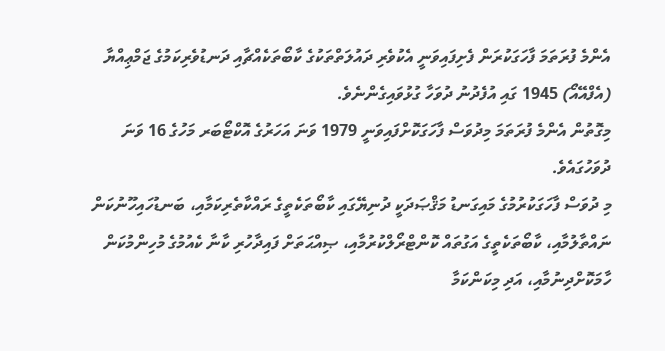އެންމެ ފުރަތަމަ ފާހަގަކުރަން ފެށިފައިވަނީ އެކުވެރި ދައުލަތްތަކުގެ ކާބޯތަކެއްޗާއި ދަނޑުވެރިކަމުގެ ޖަމްޢިއްޔާ (އެފްއޭއޯ) 1945 ގައި އުފެދުނު ދުވަހާ ގުޅުވައިގެންނެވެ.
މިގޮތުން އެންމެ ފުރަތަމަ މިދުވަސް ފާހަގަކޮށްފައިވަނީ 1979 ވަނަ އަހަރުގެ އޮކްޓޯބަރ މަހުގެ 16 ވަނަ ދުވަހުގައެވެ.
މި ދުވަސް ފާހަގަކުރުމުގެ މައިގަނޑު މަޤްޞަދަކީ ދުނިޔޭގައި ކާބޯތަކެތީގެ ރައްކާތެރިކަމާއި، ބަނޑުހައިހޫނުކަން ނައްތާލުމާއި، ކާބޯތަކެތީގެ އަގުތައް ކޮންޓްރޯލްކުރުމާއި، ޞިއްޙަތަށް ފައިދާހުރި ކާނާ ކެއުމުގެ މުހިންމުކަން ހާމަކޮށްދިނުމާއި، އަދި މިކަންކަމާ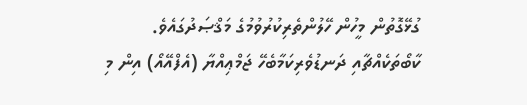ގުޅޭގޮތުން މީހުން ހޭލުންތެރިކުރުވުމުގެ މަޤްޞަދުގައެވެ.
ކާބޯތަކެއްޗާއި ދަނޑުވެރިކަމާބެހޭ ޖަމްޢިއްޔާ (އެފްއޭއޯ) އިން މި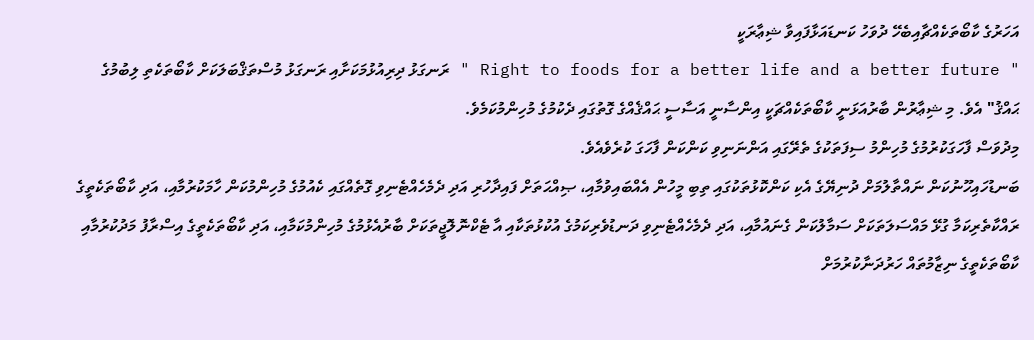އަހަރުގެ ކާބޯތަކެއްޗާއިބެހޭ ދުވަހު ކަނޑައަޅާފައިވާ ޝިޢާރަކީ
" Right to foods for a better life and a better future " ރަނގަޅު ދިރިއުޅުމަކަށާއި ރަނގަޅު މުސްތަޤްބަލަކަށް ކާބޯތަކެތި ލިބުމުގެ ޙައްޤު" އެވެ. މި ޝިޢާރުން ބާރުއަޅަނީ ކާބޯތަކެއްޗަކީ އިންސާނީ އަސާސީ ޙައްޤެއްގެ ގޮތުގައި ދެކުމުގެ މުހިންމުކަމެވެ.
މިދުވަސް ފާހަގަކުރުމުގެ މުހިންމު ސިފަތަކުގެ ތެރޭގައި އަންނަނިވި ކަންކަން ފާހަގަ ކުރެވެއެވެ.
ބަނޑުހައިހޫނުކަން ނައްތާލުމަށް ދުނިޔޭގެ އެކި ކަންކޮޅުތަކުގައި ތިބި މީހުން އެއްބައިވުމާއި، ޞިއްޙަތަށް ފައިދާހުރި އަދި ދެމެހެއްޓެނިވި ގޮތެއްގައި ކެއުމުގެ މުހިންމުކަން ހާމަކުރުމާއި، އަދި ކާބޯތަކެތީގެ ރައްކާތެރިކަމާ ގުޅޭ މައްސަލަތަކަށް ސަމާލުކަން ގެނައުމާއި، އަދި ދެމެހެއްޓެނިވި ދަނޑުވެރިކަމުގެ އުކުޅުތަކާއި އާ ޓެކްނޮލޮޖީތަކަށް ބާރުއެޅުމުގެ މުހިންމުކަމާއި، އަދި ކާބޯތަކެތީގެ އިސްރާފު މަދުކުރުމާއި ކާބޯތަކެތީގެ ނިޒާމުތައް ހަރުދަނާކުރުމަށް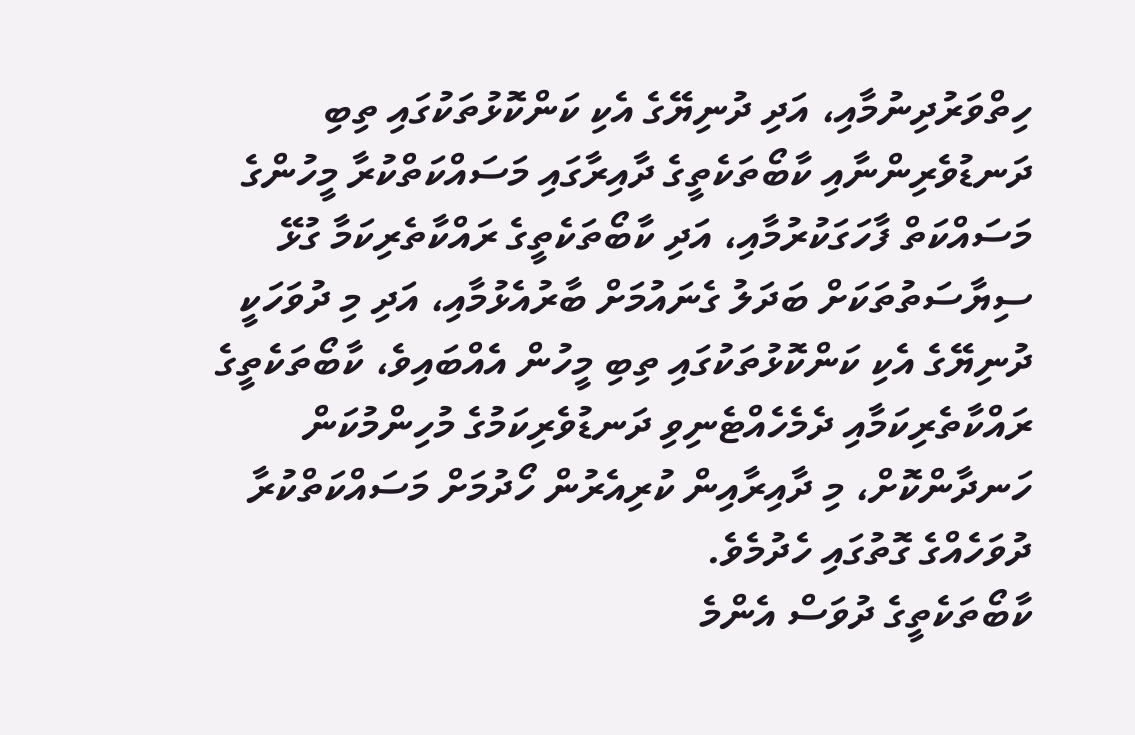ހިތްވަރުދިނުމާއި، އަދި ދުނިޔޭގެ އެކި ކަންކޮޅުތަކުގައި ތިބި ދަނޑުވެރިންނާއި ކާބޯތަކެތީގެ ދާއިރާގައި މަސައްކަތްކުރާ މީހުންގެ މަސައްކަތް ފާހަގަކުރުމާއި، އަދި ކާބޯތަކެތީގެ ރައްކާތެރިކަމާ ގުޅޭ ސިޔާސަތުތަކަށް ބަދަލު ގެނައުމަށް ބާރުއެޅުމާއި، އަދި މި ދުވަހަކީ ދުނިޔޭގެ އެކި ކަންކޮޅުތަކުގައި ތިބި މީހުން އެއްބައިވެ، ކާބޯތަކެތީގެ ރައްކާތެރިކަމާއި ދެމެހެއްޓެނިވި ދަނޑުވެރިކަމުގެ މުހިންމުކަން ހަނދާންކޮށް، މި ދާއިރާއިން ކުރިއެރުން ހޯދުމަށް މަސައްކަތްކުރާ ދުވަހެއްގެ ގޮތުގައި ހެދުމެވެ.
ކާބޯތަކެތީގެ ދުވަސް އެންމެ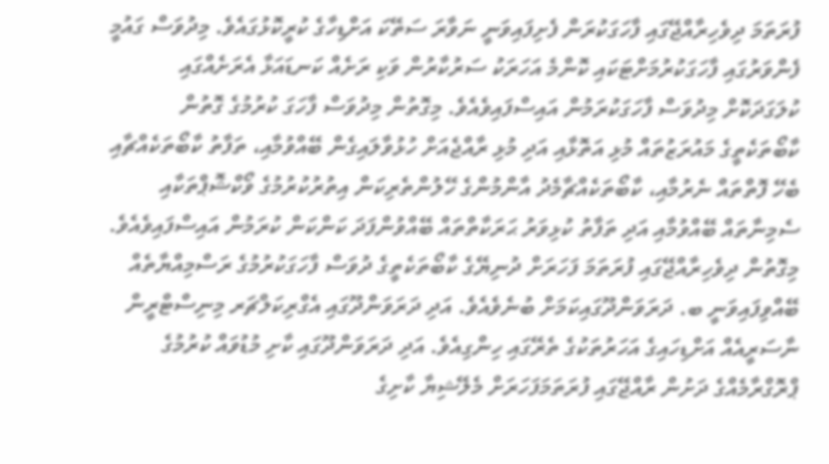ފުރަތަމަ ދިވެހިރާއްޖޭގައި ފާހަގަކުރަން ފެށިފައިވަނީ ނަވާރަ ސަތޭކަ އަށްޑިހާގެ ކުރީކޮޅުގައެވެ. މިދުވަސް ގައުމީ ފެންވަރުގައި ފާހަގަކުރުމަށްޓަކައި ކޮންމެ އަހަރަކު ސަރުކާރުން ވަކި ރަށެއް ކަނޑައަޅާ އެރަށެއްގައި ކުލަގަދަކޮށް މިދުވަސް ފާހަގަކުރަމުން އައިސްފައިވެއެވެ. މިގޮތުން މިދުވަސް ފާހަގަ ކުރުމުގެ ގޮތުން ކާބޯތަކެތީގެ މައުރަޒުތައް މުޅި އަތޮޅާއި އަދި މުޅި ރާއްޖެއަށް ހުޅުވާލައިގެން ބޭއްވުމާއި، ތަފާތު ކާބޯތަކެއްޗާއި ބެހޭ ފޮތްތައް ނެރުމާއި، ކާބޯތަކެއްޗާމެދު އާންމުންގެ ހޭލުންތެރިކަން އިތުރުކުރުމުގެ ވޯކްޝޮޕްތަކާއި ސެމިނާތައް ބޭއްވުމާއި އަދި ތަފާތު ކުޅިވަރު ޙަރަކާތްތައް ބޭއްވުންފަދަ ކަންކަން ކުރަމުން އައިސްފައިވެއެވެ.
މިގޮތުން ދިވެހިރާއްޖޭގައި ފުރަތަމަ ފަހަރަށް ދުނިޔޭގެ ކާބޯތަކެތީގެ ދުވަސް ފާހަގަކުރުމުގެ ރަސްމިއްޔާތެއް ބޭއްވިފައިވަނީ ބ. ދަރަވަންދޫގައިކަމަށް ބުނެވެއެވެ. އަދި ދަރަވަންދޫގައި އެގްރިކަލްޗަރ މިނިސްޓްރީން ނާސަރީއެއް އަށްޑިހައިގެ އަހަރުތަކުގެ ތެރޭގައި ހިންގިއެވެ. އަދި ދަރަވަންދޫގައި ކާށި މުޑުވައް ކުރުމުގެ ޕްރޮގްރާމެއްގެ ދަށުން ރާއްޖޭގައި ފުރަތަމަފަހަރަށް މެލޭޝިޔާ ކާށިގެ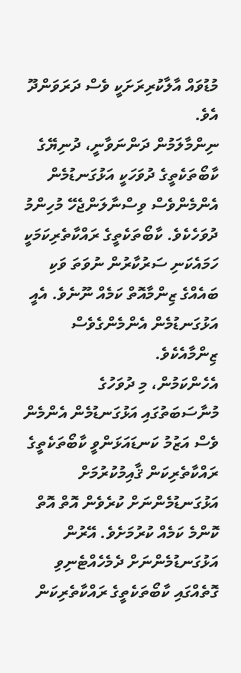މުޑުވައް އާލާކުރިރަށަކީ ވެސް ދަރަވަންދޫ އެވެ.
ނިންމާލަމުން ދަންނަވާނީ، ދުނިޔޭގެ ކާބޯތަކެތީގެ ދުވަހަކީ އަޅުގަނޑުމެން އެންމެންވެސް ވިސްނާލަންޖެހޭ މުހިންމު ދުވަހެކެވެ. ކާބޯތަކެތީގެ ރައްކާތެރިކަމަކީ ހަމައެކަނި ސަރުކާރުން ނުވަތަ ވަކި ބައެއްގެ ޒިންމާއޮތް ކަމެއް ނޫނެވެ. އެއީ އަޅުގަނޑުމެން އެންމެންގެވެސް ޒިންމާއެކެވެ.
އެހެންކަމުން، މި ދުވަހުގެ މުނާސަބަތުގައި އަޅުގަނޑުމެން އެންމެން ވެސް އަޒުމު ކަނޑައަޅަންވީ ކާބޯތަކެތީގެ ރައްކާތެރިކަން ޤާއިމުކުރުމަށް އަޅުގަނޑުމެންނަށް ކުރެވެން އޮތް އޮތް ކޮންމެ ކަމެއް ކުރުމަށެވެ. އޭރުން އަޅުގަނޑުމެންނަށް ދެމެހެއްޓެނިވި ގޮތެއްގައި ކާބޯތަކެތީގެ ރައްކާތެރިކަން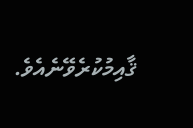ޤާއިމުކުރެވޭނެއެވެ.